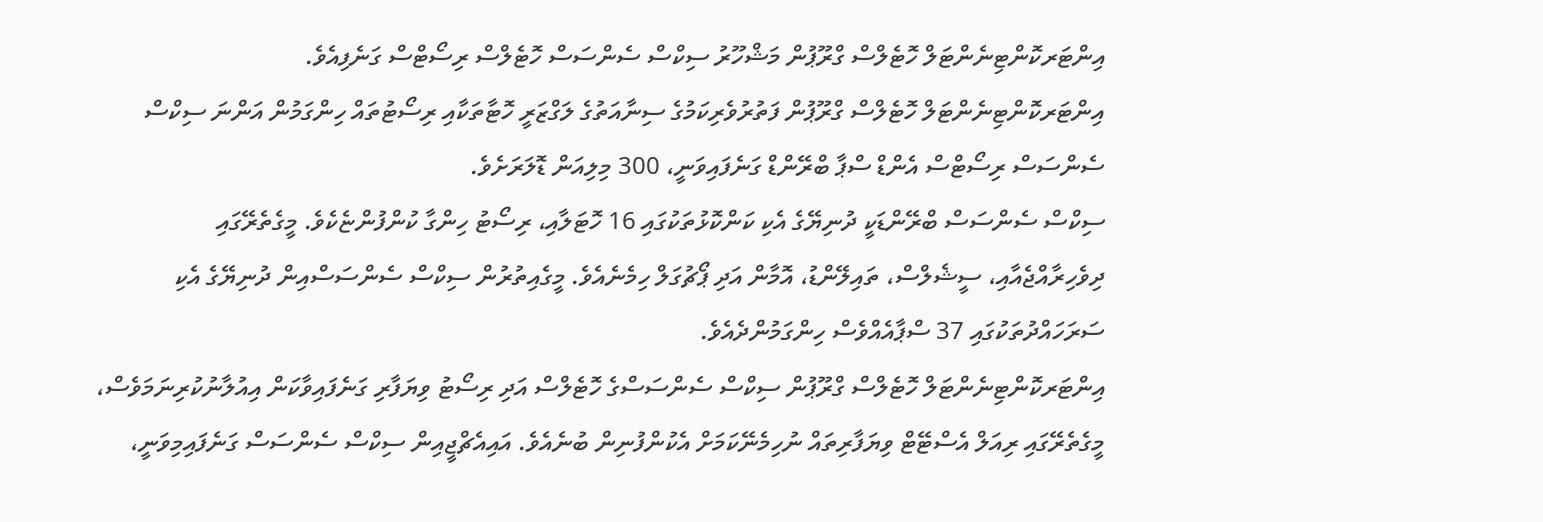އިންޓަރކޮންޓިނެންޓަލް ހޮޓެލްސް ގްރޫޕުން މަޝްހޫރު ސިކްސް ސެންސަސް ހޮޓެލްސް ރިސޯޓްސް ގަނެފިއެވެ.
އިންޓަރކޮންޓިނެންޓަލް ހޮޓެލްސް ގްރޫޕުން ފަތުރުވެރިކަމުގެ ސިނާއަތުގެ ލަގްޒަރީ ހޮޓާތަކާއި ރިސޯޓުތައް ހިންގަމުން އަންނަ ސިކްސް ސެންސަސް ރިސޯޓްސް އެންޑް ސްޕާ ބްރޭންޑް ގަނެފައިވަނީ، 300 މިލިއަން ޑޮލަރަށެވެ.
ސިކްސް ސެންސަސް ބްރޭންޑަކީ ދުނިޔޭގެ އެކި ކަންކޮޅުތަކުގައި 16 ހޮޓަލާއި، ރިސޯޓު ހިންގާ ކުންފުންޏެކެވެ. މީގެތެރޭގައި ދިވެހިރާއްޖެއާއި، ސީޝެލްސް، ތައިލޭންޑު، އޮމާން އަދި ޕޯޗުގަލް ހިމެނެއެވެ. މީގެއިތުރުން ސިކްސް ސެންސަސްއިން ދުނިޔޭގެ އެކި ސަރަހައްދުތަކުގައި 37 ސްޕާއެއްވެސް ހިންގަމުންދެއެވެ.
އިންޓަރކޮންޓިނެންޓަލް ހޮޓެލްސް ގްރޫޕުން ސިކްސް ސެންސަސްގެ ހޮޓެލްސް އަދި ރިސޯޓު ވިޔަފާރި ގަނެފައިވާކަން އިއުލާނުކުރިނަމަވެސް، މީގެތެރޭގައި ރިއަލް އެސްޓޭޓް ވިޔަފާރިތައް ނުހިމެނޭކަމަށް އެކުންފުނިން ބުނެއެވެ. އައިއެޗްޖީއިން ސިކްސް ސެންސަސް ގަނެފައިމިވަނީ،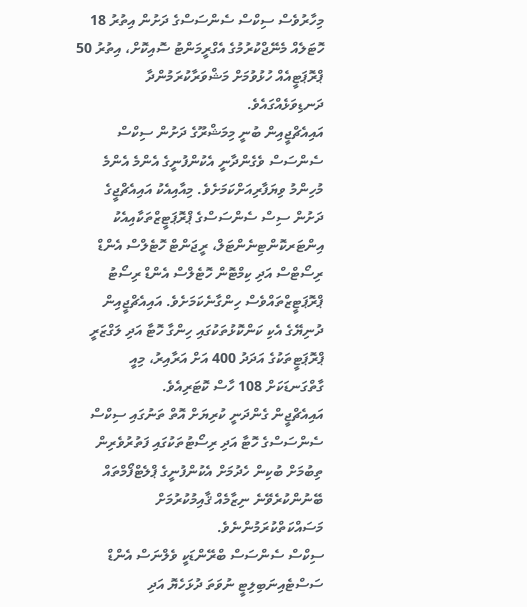މިހާރުވެސް ސިކްސް ސެންސަސްގެ ދަށުން އިތުރު 18 ހޮޓަލެއް މެނޭޖްކުރުމުގެ އެގްރީމަންޓު ސޮއިކޮށް، އިތުރު 50 ޕްރޮޕަޓީއެއް ހުޅުވުމަށް މަޝްވަރާކުރަމުންދާ ދަނޑިވަޅެއްގައެވެ.
އައިއެޗްޖީއިން ބުނީ މިމަޝްރޫގެ ދަށުން ސިކްސް ސެންސަސް ވެގެންދާނީ އެކުންފުނީގެ އެންމެ އެންމެ މުހިންމު ވިޔަފާރިއަށްކަމަށެވެ. މިއާއިއެކު އައިއެޗްޖީގެ ދަށުން ސިސް ސެންސަސްގެ ޕްރޮޕަޓީޒްތަކާއިއެކު އިންޓަރކޮންޓިނެންޓަލް، ރީޖަންޓް ހޮޓެލްސް އެންޑް ރިސޯޓްސް އަދި ކިމްޓޮން ހޮޓެލްސް އެންޑް ރިސޯޓު ޕްރޮޕަޓީޒްތައްވެސް ހިންގާނެކަމަށެވެ. އައިއެޗްޖީއިން ދުނިޔޭގެ އެކި ކަންކޮޅުތަކުގައި ހިންގާ ހޮޓާ އަދި ލަގްޒަރީ ޕްރޮޕަޓީތަކުގެ އަދަދު 400 އަށް އަރާއިރު، މިއީ ގާތްގަނޑަކަށް 108 ހާސް ކޮޓަރިއެވެ.
އައިއެޗްޖީން ގެންދަނީ ކުރިޔަށް އޮތް ތަނުގައި ސިކްސް ސެންސަސްގެ ހޮޓާ އަދި ރިސޯޓުތަކުގައި ފަތުރުވެރިން ތިބުމަށް ބުކިން ހެދުމަށް އެކުންފުނީގެ ޕްލެޓްފޯމްތައް ބޭނުންކުރެވޭނެ ނިޒާމެއް ޤާއިމުކުރުމަށް މަސައްކަތްކުރަމުންނެވެ.
ސިކްސް ސެންސަސް ބްރޭންޑަކީ ވެލްނަސް އެންޑް ސަސްޓެއިނަބިލިޓީ ނުވަތަ ދުޅަހެޔޮ އަދި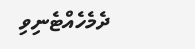ދެމެހެއްޓެނިވި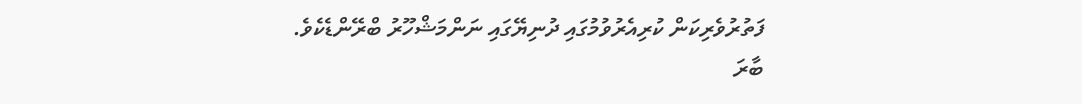ފަތުރުވެރިކަން ކުރިއެރުވުމުގައި ދުނިޔޭގައި ނަންމަޝްހޫރު ބްރޭންޑެކެވެ.
ބާރަ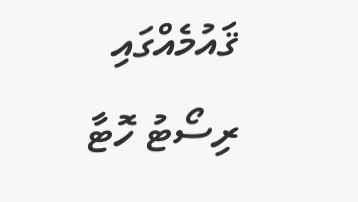ޤައުމެއްގައި ރިސޯޓު ހޮޓާ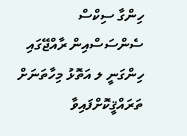ހިންގާ ސިކްސް ސެންސަސްއިން ރާއްޖޭގައި ހިންގަނީ ލ އަތޮޅު މިހާތަނަށް ތަރައްޤީކޮށްފައިވާ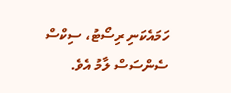ހަމައެކަނި ރިސޯޓު، ސިކްސް ސެންސަސް ލާމު އެވެ.